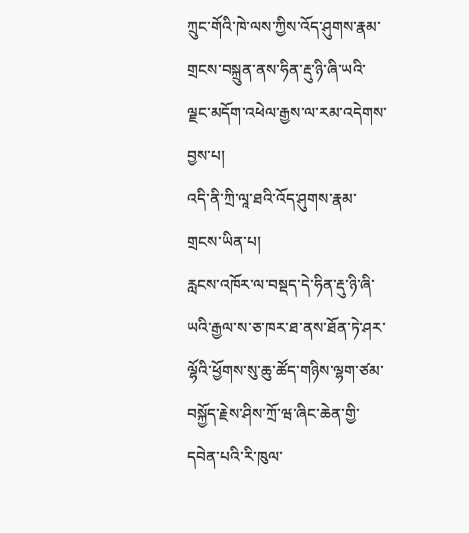ཀྲུང་གོའི་ཁེ་ལས་ཀྱིས་འོད་ཤུགས་རྣམ་གྲངས་བསྐྲུན་ནས་ཧིན་རྡུ་ཉི་ཞི་ཡའི་ལྗང་མདོག་འཕེལ་རྒྱས་ལ་རམ་འདེགས་བྱས་པ།
འདི་ནི་ཀྲི་ལཱ་ཐའི་འོད་ཤུགས་རྣམ་གྲངས་ཡིན་པ།
རླངས་འཁོར་ལ་བསྡད་དེ་ཧིན་རྡུ་ཉི་ཞི་ཡའི་རྒྱལ་ས་ཅ་ཁར་ཐ་ནས་ཐོན་ཏེ་ཤར་ལྷོའི་ཕྱོགས་སུ་ཆུ་ཚོད་གཉིས་ལྷག་ཙམ་བསྐྱོད་རྗེས་ཤིས་ཀྲོ་ཝ་ཞིང་ཆེན་གྱི་དབེན་པའི་རི་ཁུལ་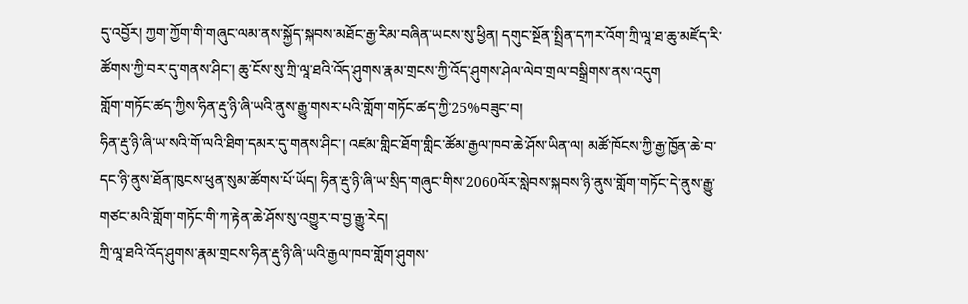དུ་འབྱོར། ཀྱག་ཀྱོག་གི་གཞུང་ལམ་ནས་སྐྱོད་སྐབས་མཐོང་རྒྱ་རིམ་བཞིན་ཡངས་སུ་ཕྱིན། དགུང་སྔོན་སྤྲིན་དཀར་འོག་ཀྲི་ལཱ་ཐ་ཆུ་མཛོད་རི་ཚོགས་ཀྱི་བར་དུ་གནས་ཤིང་། ཆུ་ངོས་སུ་ཀྲི་ལཱ་ཐའི་འོད་ཤུགས་རྣམ་གྲངས་ཀྱི་འོད་ཤུགས་ཤེལ་ལེབ་གྲལ་བསྒྲིགས་ནས་འདུག
གློག་གཏོང་ཚད་ཀྱིས་ཧིན་རྡུ་ཉི་ཞི་ཡའི་ནུས་རྒྱུ་གསར་པའི་གློག་གཏོང་ཚད་ཀྱི་25%བཟུང་བ།
ཧིན་རྡུ་ཉི་ཞི་ཡ་སའི་གོ་ལའི་ཐིག་དམར་དུ་གནས་ཤིང་། འཛམ་གླིང་ཐོག་གླིང་ཚོམ་རྒྱལ་ཁབ་ཆེ་ཤོས་ཡིན་ལ། མཚོ་ཁོངས་ཀྱི་རྒྱ་ཁྱོན་ཆེ་བ་དང་ཉི་ནུས་ཐོན་ཁུངས་ཕུན་སུམ་ཚོགས་པོ་ཡོད། ཧིན་རྡུ་ཉི་ཞི་ཡ་སྲིད་གཞུང་གིས་2060ལོར་སླེབས་སྐབས་ཉི་ནུས་གློག་གཏོང་དེ་ནུས་རྒྱུ་གཙང་མའི་གློག་གཏོང་གི་ཀ་རྟེན་ཆེ་ཤོས་སུ་འགྱུར་བ་བྱ་རྒྱུ་རེད།
ཀྲི་ལཱ་ཐའི་འོད་ཤུགས་རྣམ་གྲངས་ཧིན་རྡུ་ཉི་ཞི་ཡའི་རྒྱལ་ཁབ་གློག་ཤུགས་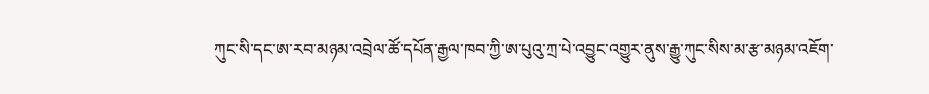ཀུང་སི་དང་ཨ་རབ་མཉམ་འབྲེལ་ཚོ་དཔོན་རྒྱལ་ཁབ་ཀྱི་ཨ་པུའུ་ཀྲ་པེ་འབྱུང་འགྱུར་ནུས་རྒྱུ་ཀུང་སིས་མ་རྩ་མཉམ་འཇོག་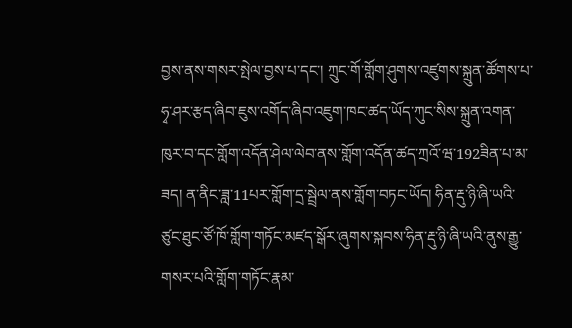བྱས་ནས་གསར་སྤེལ་བྱས་པ་དང་། ཀྲུང་གོ་གློག་ཤུགས་འཛུགས་སྐྲུན་ཚོགས་པ་ཧྭ་ཤར་རྩད་ཞིབ་ཇུས་འགོད་ཞིབ་འཇུག་ཁང་ཚད་ཡོད་ཀུང་སིས་སྐྲུན་འགན་ཁུར་བ་དང་གློག་འདོན་ཤེལ་ལེབ་ནས་གློག་འདོན་ཚད་ཀྲའོ་ཝ་192ཟིན་པ་མ་ཟད། ན་ནིང་ཟླ་11པར་གློག་དྲ་སྦྲེལ་ནས་གློག་བཏང་ཡོད། ཧིན་རྡུ་ཉི་ཞི་ཡའི་ཙུང་ཐུང་ཙོ་ཁོ་གློག་གཏོང་མཛད་སྒོར་ཞུགས་སྐབས་ཧིན་རྡུ་ཉི་ཞི་ཡའི་ནུས་རྒྱུ་གསར་པའི་གློག་གཏོང་རྣམ་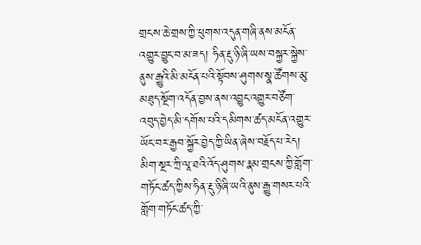གྲངས་ཆེ་གྲས་ཀྱི་ཕུགས་འདུན་གཞི་ནས་མངོན་འགྱུར་བྱུང་བ་མ་ཟད། ཧིན་རྡུ་ཉི་ཞི་ཡས་བསྐྱར་སྐྱེས་ནུས་རྒྱུའི་མི་མངོན་པའི་སྟོབས་ཤུགས་སྣ་ཚོགས་མུ་མཐུད་སྔོག་འདོན་བྱས་ནས་འབྱུང་འགྱུར་བཙོག་འབུད་བྱེད་མི་དགོས་པའི་དམིགས་ཚད་མངོན་འགྱུར་ཡོང་བར་རྒྱབ་སྐྱོར་བྱེད་ཀྱི་ཡིན་ཞེས་བརྗོད་པ་རེད།
མིག་སྔར་ཀྲི་ལཱ་ཐའི་འོད་ཤུགས་རྣམ་གྲངས་ཀྱི་གློག་གཏོང་ཚད་ཀྱིས་ཧིན་རྡུ་ཉི་ཞི་ཡའི་ནུས་རྒྱུ་གསར་པའི་གློག་གཏོང་ཚད་ཀྱི་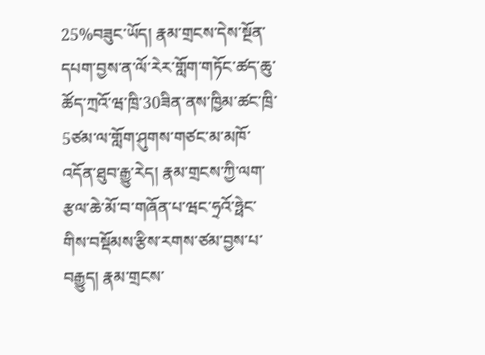25%བཟུང་ཡོད། རྣམ་གྲངས་དེས་སྔོན་དཔག་བྱས་ན་ལོ་རེར་གློག་གཏོང་ཚད་ཆུ་ཚོད་ཀྲའོ་ཝ་ཁྲི་30ཟིན་ནས་ཁྱིམ་ཚང་ཁྲི་5ཙམ་ལ་གློག་ཤུགས་གཙང་མ་མཁོ་འདོན་ཐུབ་རྒྱུ་རེད། རྣམ་གྲངས་ཀྱི་ལག་རྩལ་ཆེ་མོ་བ་གཞོན་པ་ཝང་ཧྲའོ་ཧྥེང་གིས་བསྡོམས་རྩིས་རགས་ཙམ་བྱས་པ་བརྒྱུད། རྣམ་གྲངས་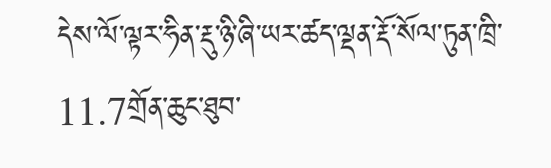དེས་ལོ་ལྟར་ཧིན་རྡུ་ཉི་ཞི་ཡར་ཚད་ལྡན་རྡོ་སོལ་ཏུན་ཁྲི་11.7གྲོན་ཆུང་ཐུབ་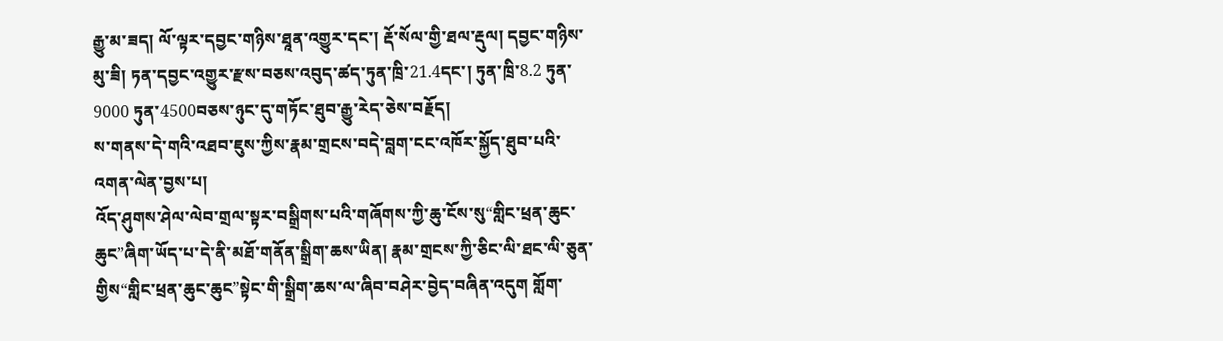རྒྱུ་མ་ཟད། ལོ་ལྟར་དབྱང་གཉིས་ཐཱན་འགྱུར་དང་། རྡོ་སོལ་གྱི་ཐལ་རྡུལ། དབྱང་གཉིས་མུ་ཟི། ཏན་དབྱང་འགྱུར་རྫས་བཅས་འབུད་ཚད་ཏུན་ཁྲི་21.4དང་། ཏུན་ཁྲི་8.2 ཏུན་9000 ཏུན་4500བཅས་ཉུང་དུ་གཏོང་ཐུབ་རྒྱུ་རེད་ཅེས་བརྗོད།
ས་གནས་དེ་གའི་འཐབ་ཇུས་ཀྱིས་རྣམ་གྲངས་བདེ་བླག་ངང་འཁོར་སྐྱོད་ཐུབ་པའི་འགན་ལེན་བྱས་པ།
འོད་ཤུགས་ཤེལ་ལེབ་གྲལ་སྟར་བསྒྲིགས་པའི་གཞོགས་ཀྱི་ཆུ་ངོས་སུ“གླིང་ཕྲན་ཆུང་ཆུང”ཞིག་ཡོད་པ་དེ་ནི་མཐོ་གནོན་སྒྲིག་ཆས་ཡིན། རྣམ་གྲངས་ཀྱི་ཅིང་ལི་ཐང་ལི་ཅུན་གྱིས“གླིང་ཕྲན་ཆུང་ཆུང”སྟེང་གི་སྒྲིག་ཆས་ལ་ཞིབ་བཤེར་བྱེད་བཞིན་འདུག གློག་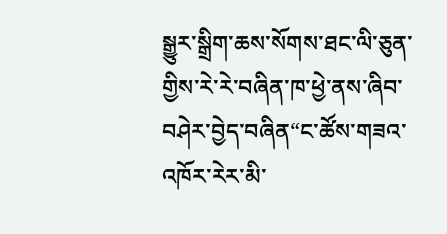སྒྱུར་སྒྲིག་ཆས་སོགས་ཐང་ལི་ཅུན་གྱིས་རེ་རེ་བཞིན་ཁ་ཕྱེ་ནས་ཞིབ་བཤེར་བྱེད་བཞིན“ང་ཚོས་གཟའ་འཁོར་རེར་མི་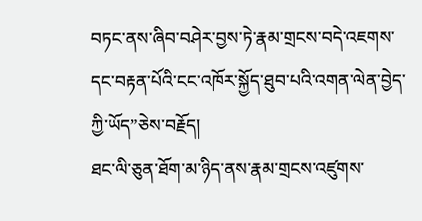བཏང་ནས་ཞིབ་བཤེར་བྱས་ཏེ་རྣམ་གྲངས་བདེ་འཇགས་དང་བརྟན་པོའི་ངང་འཁོར་སྐྱོད་ཐུབ་པའི་འགན་ལེན་བྱེད་ཀྱི་ཡོད”ཅེས་བརྗོད།
ཐང་ལི་ཅུན་ཐོག་མ་ཉིད་ནས་རྣམ་གྲངས་འཛུགས་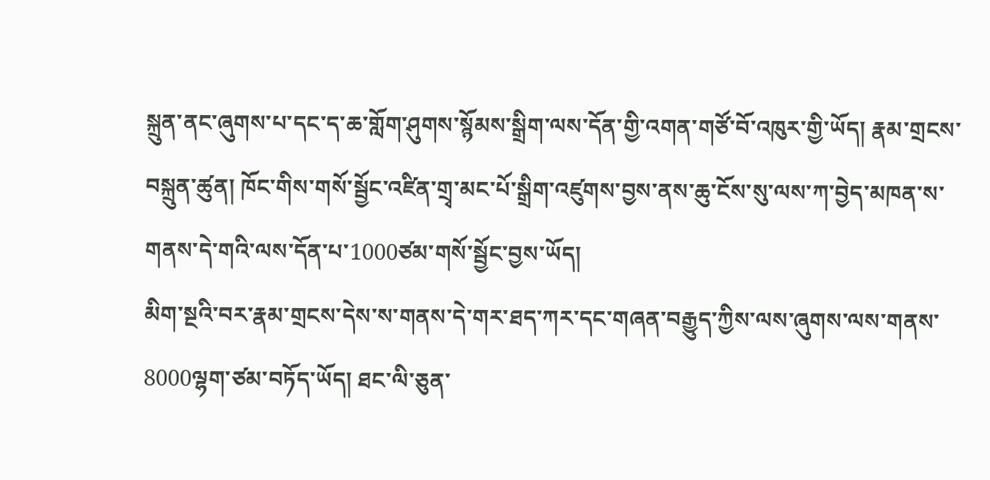སྐྲུན་ནང་ཞུགས་པ་དང་ད་ཆ་གློག་ཤུགས་སྙོམས་སྒྲིག་ལས་དོན་གྱི་འགན་གཙོ་བོ་འཁུར་གྱི་ཡོད། རྣམ་གྲངས་བསྐྲུན་ཚུན། ཁོང་གིས་གསོ་སྦྱོང་འཛིན་གྲྭ་མང་པོ་སྒྲིག་འཛུགས་བྱས་ནས་ཆུ་ངོས་སུ་ལས་ཀ་བྱེད་མཁན་ས་གནས་དེ་གའི་ལས་དོན་པ་1000ཙམ་གསོ་སྦྱོང་བྱས་ཡོད།
མིག་སྔའི་བར་རྣམ་གྲངས་དེས་ས་གནས་དེ་གར་ཐད་ཀར་དང་གཞན་བརྒྱུད་ཀྱིས་ལས་ཞུགས་ལས་གནས་8000ལྷག་ཙམ་བཏོད་ཡོད། ཐང་ལི་ཅུན་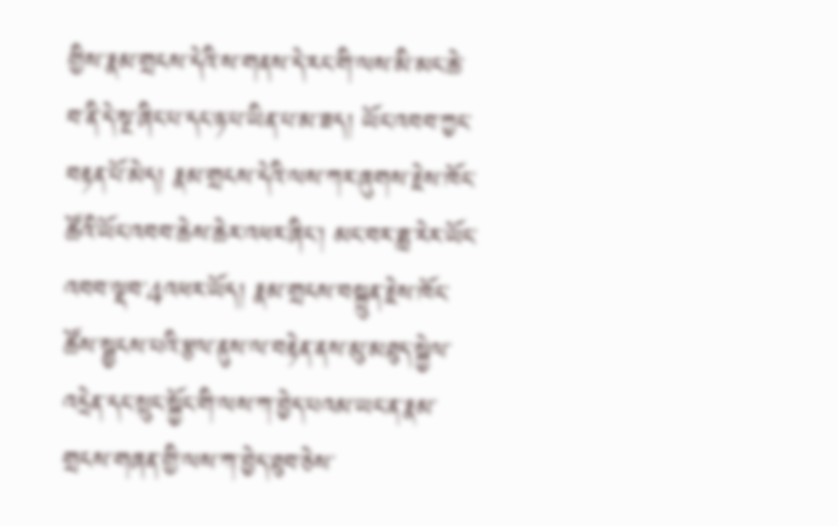གྱིས་རྣམ་གྲངས་དེའི་ས་གནས་དེ་རང་གི་ལས་མི་མང་ཆེ་བ་ནི་དེ་སྔ་ཞིང་པ་དང་ཉ་པ་ཡིན་པ་མ་ཟད། ཡོང་འབབ་ཀྱང་བརྟན་པོ་མེད། རྣམ་གྲངས་དེའི་ལས་ཀར་ཞུགས་རྗེས་ཁོང་ཚོའི་ཡོང་འབབ་ཆེས་ཆེར་འཕར་ཞིང་། མང་བར་ཟླ་རེར་ཡོང་འབབ་ལྡབ་4འཕར་ཡོད། རྣམ་གྲངས་བསྐྲུན་རྗེས་ཁོང་ཚོས་སྦྱངས་པའི་རྩལ་ནུས་ལ་བརྟེན་ནས་མུ་མཐུད་སྐྱེལ་འདྲེན་དང་སྲུང་སྐྱོང་གི་ལས་ཀ་བྱེད་པའམ་ཡང་ན་རྣམ་གྲངས་གཞན་གྱི་ལས་ཀ་བྱེད་ཐུབ་ཅེས་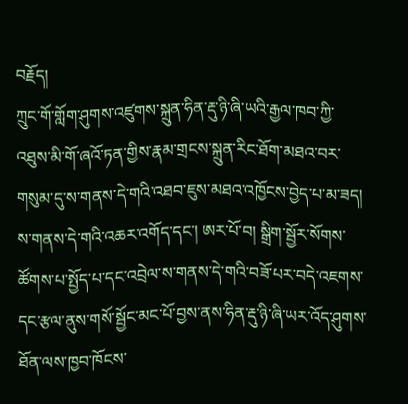བརྗོད།
ཀྲུང་གོ་གློག་ཤུགས་འཛུགས་སྐྲུན་ཧིན་རྡུ་ཉི་ཞི་ཡའི་རྒྱལ་ཁབ་ཀྱི་འཐུས་མི་གོ་ཞའོ་ཏན་གྱིས་རྣམ་གྲངས་སྐྲུན་རིང་ཐོག་མཐའ་བར་གསུམ་དུ་ས་གནས་དེ་གའི་འཐབ་ཇུས་མཐའ་འཁྱོངས་བྱེད་པ་མ་ཟད། ས་གནས་དེ་གའི་འཆར་འགོད་དང་། ཨར་པོ་བ། སྒྲིག་སྦྱོར་སོགས་ཚོགས་པ་སྤྱོད་པ་དང་འབྲེལ་ས་གནས་དེ་གའི་བཟོ་པར་བདེ་འཇགས་དང་རྩལ་ནུས་གསོ་སྦྱོང་མང་པོ་བྱས་ནས་ཧིན་རྡུ་ཉི་ཞི་ཡར་འོད་ཤུགས་ཐོན་ལས་ཁྱབ་ཁོངས་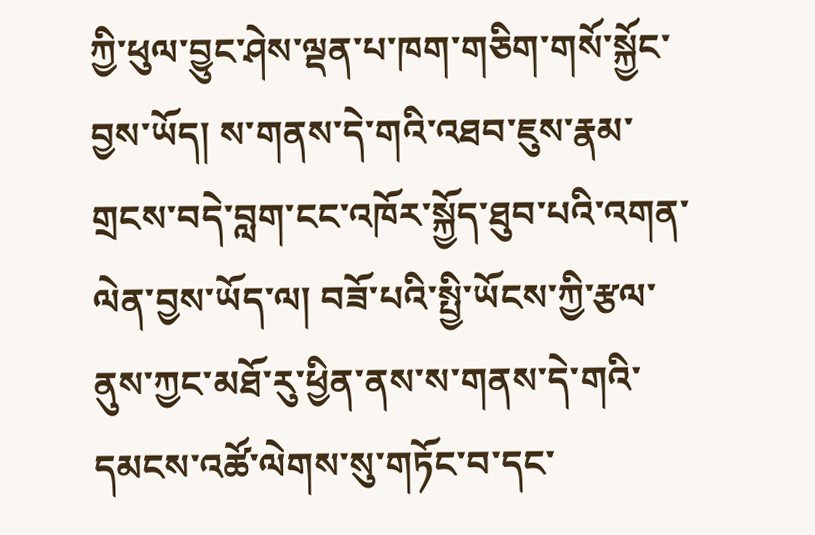ཀྱི་ཕུལ་བྱུང་ཤེས་ལྡན་པ་ཁག་གཅིག་གསོ་སྐྱོང་བྱས་ཡོད། ས་གནས་དེ་གའི་འཐབ་ཇུས་རྣམ་གྲངས་བདེ་བླག་ངང་འཁོར་སྐྱོད་ཐུབ་པའི་འགན་ལེན་བྱས་ཡོད་ལ། བཟོ་པའི་སྤྱི་ཡོངས་ཀྱི་རྩལ་ནུས་ཀྱང་མཐོ་རུ་ཕྱིན་ནས་ས་གནས་དེ་གའི་དམངས་འཚོ་ལེགས་སུ་གཏོང་བ་དང་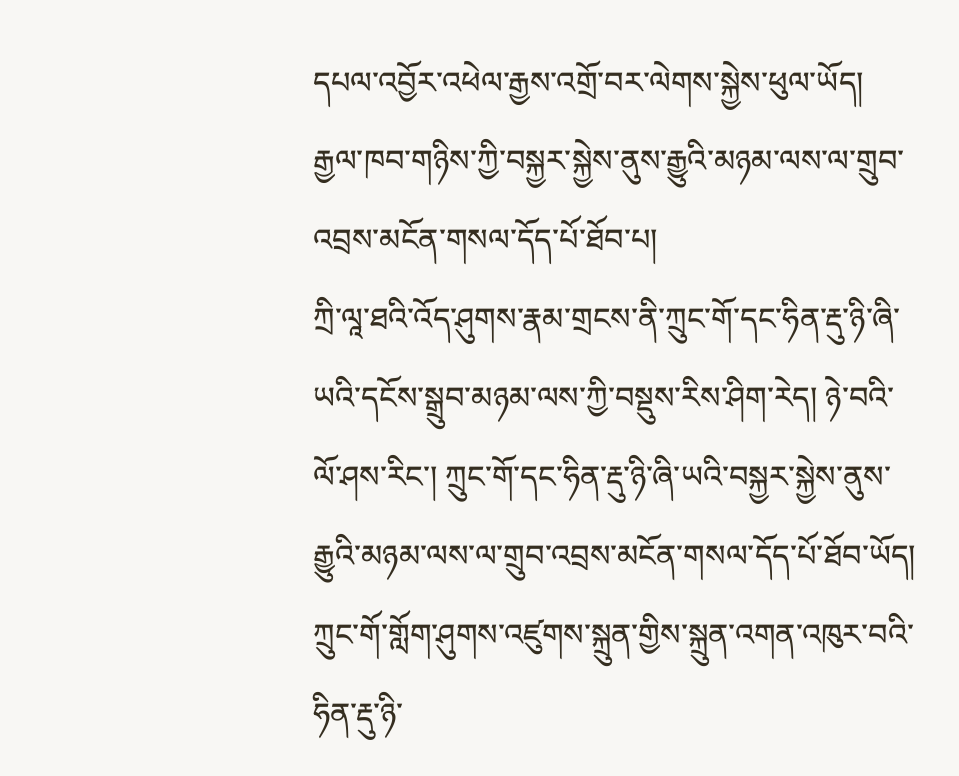དཔལ་འབྱོར་འཕེལ་རྒྱས་འགྲོ་བར་ལེགས་སྐྱེས་ཕུལ་ཡོད།
རྒྱལ་ཁབ་གཉིས་ཀྱི་བསྐྱར་སྐྱེས་ནུས་རྒྱུའི་མཉམ་ལས་ལ་གྲུབ་འབྲས་མངོན་གསལ་དོད་པོ་ཐོབ་པ།
ཀྲི་ལཱ་ཐའི་འོད་ཤུགས་རྣམ་གྲངས་ནི་ཀྲུང་གོ་དང་ཧིན་རྡུ་ཉི་ཞི་ཡའི་དངོས་སྒྲུབ་མཉམ་ལས་ཀྱི་བསྡུས་རིས་ཤིག་རེད། ཉེ་བའི་ལོ་ཤས་རིང་། ཀྲུང་གོ་དང་ཧིན་རྡུ་ཉི་ཞི་ཡའི་བསྐྱར་སྐྱེས་ནུས་རྒྱུའི་མཉམ་ལས་ལ་གྲུབ་འབྲས་མངོན་གསལ་དོད་པོ་ཐོབ་ཡོད། ཀྲུང་གོ་གློག་ཤུགས་འཛུགས་སྐྲུན་གྱིས་སྐྲུན་འགན་འཁུར་བའི་ཧིན་རྡུ་ཉི་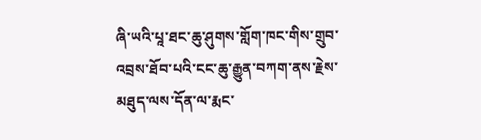ཞི་ཡའི་པཱ་ཐང་ཆུ་ཤུགས་གློག་ཁང་གིས་གྲུབ་འབྲས་ཐོབ་པའི་ངང་ཆུ་རྒྱུན་བཀག་ནས་རྗེས་མཐུད་ལས་དོན་ལ་རྨང་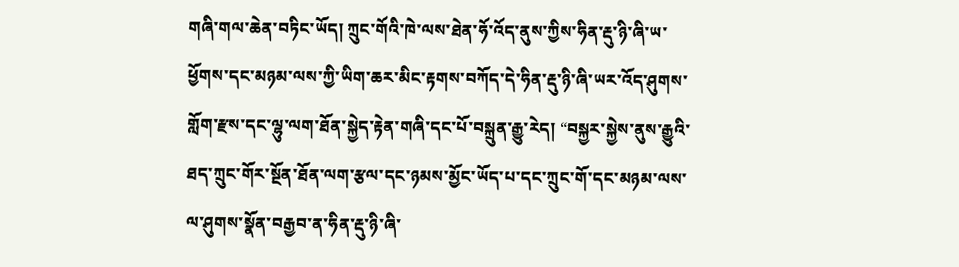གཞི་གལ་ཆེན་བཏིང་ཡོད། ཀྲུང་གོའི་ཁེ་ལས་ཐེན་ཧོ་འོད་ནུས་ཀྱིས་ཧིན་རྡུ་ཉི་ཞི་ཡ་ཕྱོགས་དང་མཉམ་ལས་ཀྱི་ཡིག་ཆར་མིང་རྟགས་བཀོད་དེ་ཧིན་རྡུ་ཉི་ཞི་ཡར་འོད་ཤུགས་གློག་རྫས་དང་ལྷུ་ལག་ཐོན་སྐྱེད་རྟེན་གཞི་དང་པོ་བསྐྲུན་རྒྱུ་རེད། “བསྐྱར་སྐྱེས་ནུས་རྒྱུའི་ཐད་ཀྲུང་གོར་སྔོན་ཐོན་ལག་རྩལ་དང་ཉམས་མྱོང་ཡོད་པ་དང་ཀྲུང་གོ་དང་མཉམ་ལས་ལ་ཤུགས་སྣོན་བརྒྱབ་ན་ཧིན་རྡུ་ཉི་ཞི་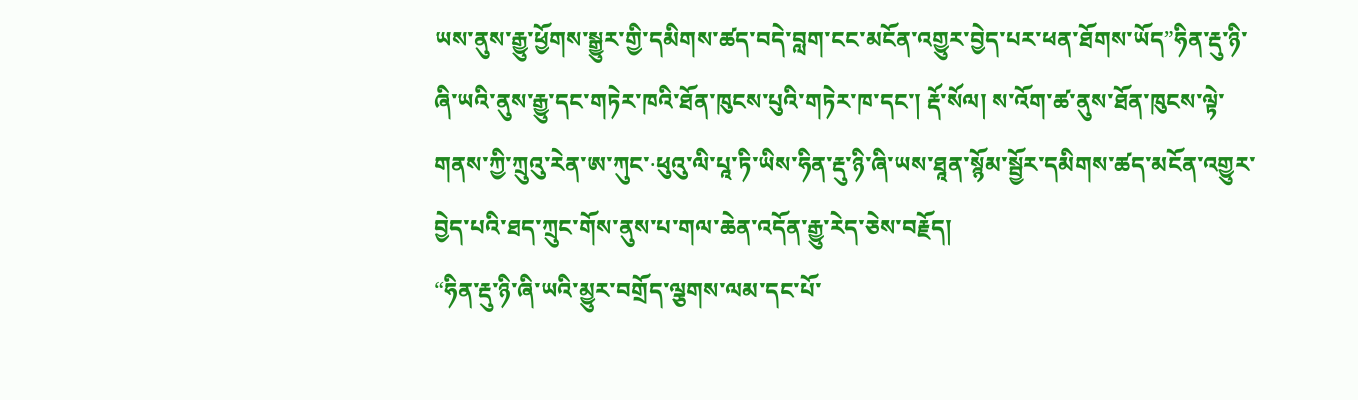ཡས་ནུས་རྒྱུ་ཕྱོགས་སྒྱུར་གྱི་དམིགས་ཚད་བདེ་བླག་ངང་མངོན་འགྱུར་བྱེད་པར་ཕན་ཐོགས་ཡོད”ཧིན་རྡུ་ཉི་ཞི་ཡའི་ནུས་རྒྱུ་དང་གཏེར་ཁའི་ཐོན་ཁུངས་པུའི་གཏེར་ཁ་དང་། རྡོ་སོལ། ས་འོག་ཚ་ནུས་ཐོན་ཁུངས་ལྟེ་གནས་ཀྱི་ཀྲུའུ་རེན་ཨ་ཀུང་·ཕུའུ་ལི་པཱ་ཏི་ཡིས་ཧིན་རྡུ་ཉི་ཞི་ཡས་ཐཱན་སྙོམ་སྦྱོར་དམིགས་ཚད་མངོན་འགྱུར་བྱེད་པའི་ཐད་ཀྲུང་གོས་ནུས་པ་གལ་ཆེན་འདོན་རྒྱུ་རེད་ཅེས་བརྗོད།
“ཧིན་རྡུ་ཉི་ཞི་ཡའི་མྱུར་བགྲོད་ལྕགས་ལམ་དང་པོ་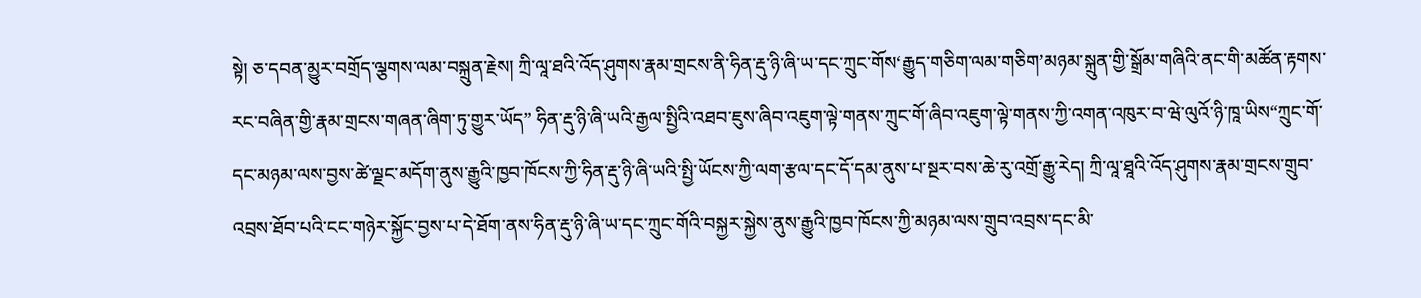སྟེ། ཅ་དབན་མྱུར་བགྲོད་ལྕགས་ལམ་བསྐྲུན་རྗེས། ཀྲི་ལཱ་ཐའི་འོད་ཤུགས་རྣམ་གྲངས་ནི་ཧིན་རྡུ་ཉི་ཞི་ཡ་དང་ཀྲུང་གོས‘རྒྱུད་གཅིག་ལམ་གཅིག’མཉམ་སྐྲུན་གྱི་སྒྲོམ་གཞིའི་ནང་གི་མཚོན་རྟགས་རང་བཞིན་གྱི་རྣམ་གྲངས་གཞན་ཞིག་ཏུ་གྱུར་ཡོད” ཧིན་རྡུ་ཉི་ཞི་ཡའི་རྒྱལ་སྤྱིའི་འཐབ་ཇུས་ཞིབ་འཇུག་ལྟེ་གནས་ཀྲུང་གོ་ཞིབ་འཇུག་ལྟེ་གནས་ཀྱི་འགན་འཁུར་བ་ཝེ་ལུའོ་ཉི་ཁཱ་ཡིས“ཀྲུང་གོ་དང་མཉམ་ལས་བྱས་ཚེ་ལྗང་མདོག་ནུས་རྒྱུའི་ཁྱབ་ཁོངས་ཀྱི་ཧིན་རྡུ་ཉི་ཞི་ཡའི་སྤྱི་ཡོངས་ཀྱི་ལག་རྩལ་དང་དོ་དམ་ནུས་པ་སྔར་བས་ཆེ་རུ་འགྲོ་རྒྱུ་རེད། ཀྲི་ལཱ་ཐཱའི་འོད་ཤུགས་རྣམ་གྲངས་གྲུབ་འབྲས་ཐོབ་པའི་ངང་གཉེར་སྐྱོང་བྱས་པ་དེ་ཐོག་ནས་ཧིན་རྡུ་ཉི་ཞི་ཡ་དང་ཀྲུང་གོའི་བསྐྱར་སྐྱེས་ནུས་རྒྱུའི་ཁྱབ་ཁོངས་ཀྱི་མཉམ་ལས་གྲུབ་འབྲས་དང་མི་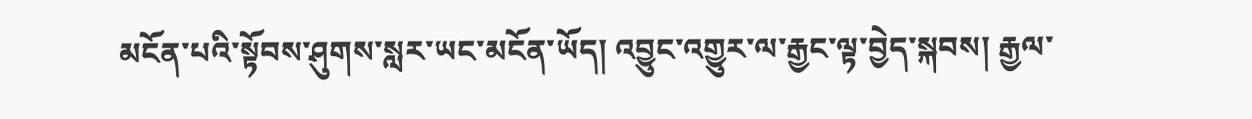མངོན་པའི་སྟོབས་ཤུགས་སླར་ཡང་མངོན་ཡོད། འབྱུང་འགྱུར་ལ་རྒྱང་ལྟ་བྱེད་སྐབས། རྒྱལ་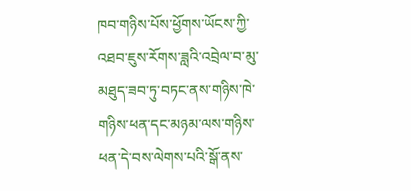ཁབ་གཉིས་པོས་ཕྱོགས་ཡོངས་ཀྱི་འཐབ་ཇུས་རོགས་ཟླའི་འབྲེལ་བ་མུ་མཐུད་ཟབ་ཏུ་བཏང་ནས་གཉིས་ཁེ་གཉིས་ཕན་དང་མཉམ་ལས་གཉིས་ཕན་དེ་བས་ལེགས་པའི་སྒོ་ནས་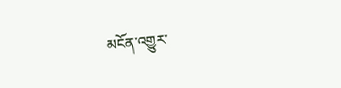མངོན་འགྱུར་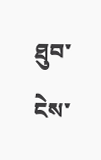ཐུབ་ངེས་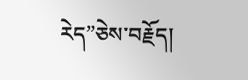རེད”ཅེས་བརྗོད།